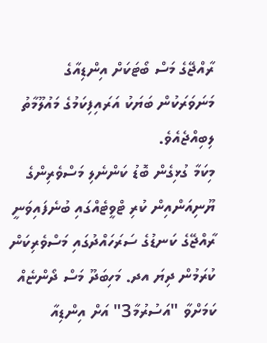ރާއްޖޭގެ މަސް ބޯޓަކަށް އިންޑިއާގެ މަނަވަރަކުން ބަޔަކު އަރައިފިކަމުގެ މައުލޫމާތު ލިބިއްޖެއެވެ.
މިކަމާ ގުޅިގެން ބޮޑު ކަންނެލި މަސްވެރިންގެ ޔޫނިއަންއިން ކުރި ޓްވީޓެއްގައި ބުނެފައިވަނީ ރާއްޖޭގެ ކަނޑުގެ ސަރަހައްދުގައި މަސްވެރިކަން ކުރަމުން ދިޔަ އދ. މަހިބަދޫ މަސް ދޯންޏެއް ކަމަށްވާ "އަސުރުމާ3" އަށް އިންޑިއާ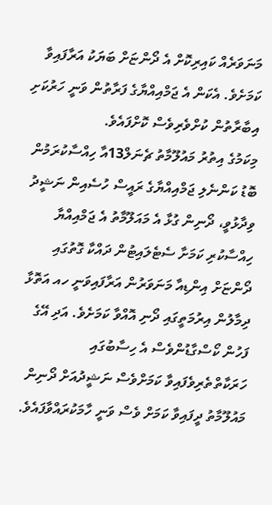މަނަވަރެއް ކައިރިކޮށް އެ ދޯންޏަށް ބަޔަކު އަރާފައިވާ ކަމަށެވެ. އެކަން އެ ޖަމްއިއްޔާގެ ފަރާތުން ވަނީ ހަރުކަށި އިބާރާތުން ކުށްވެރިވެސް ކޮށްފައެވެ.
މިކަމުގެ އިތުރު މައުލޫމާތު ޗެނަލް13އާ ހިއްސާކުރަމުން ބޮޑު ކަންނެލި ޖަމްއިއްޔާގެ ރައީސް ހުސެއިން ނަޝީދު ވިދާޅުވީ، ދޯނިން ގުޅާ އެ މައަލޫމާތު އެ ޖަމްއިއްޔާ ހިއްސާކުރި ކަމަށާ ސެޓެލައިޓުން ދައްކާ ގޮތުގައި ދޯންޏަށް އިންޑިއާ މަނަވަރުން އަރާފައިވަނީ ހއ އަތޮޅާ ދިމާލުން އިރުމަތީގައި ދޯނި އޮއްވާ ކަމަށެވެ. އަދި އޭގެ ފަހުން ކޯސްގާޑުންވެސް އެ ހިސާބުގައި ހަރަކާތްތެރިވެފައިވާ ކަމަށްވެސް ނަޝީދުއަށް ދޯނިން މައުލޫމާތު ދީފައިވާ ކަމަށް ވެސް ވަނީ ހާމަކުރައްވާފައެވެ.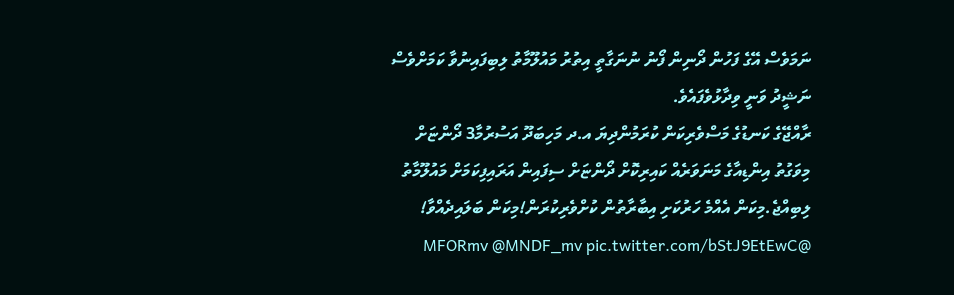ނަމަވެސް އޭގެ ފަހުން ދޯނިން ފޯނު ނުނަގާތީ އިތުރު މައުލޫމާތު ލިބިފައިނުވާ ކަމަށްވެސް ނަޝީދު ވަނީ ވިދާޅުވެފައެވެ.
ރާއްޖޭގެ ކަނޑުގެ މަސްވެރިކަން ކުރަމުންދިޔަ އ.ދ މަހިބަދޫ އަސުރުމާ3 ދޯންޏަށް މިވަގުތު އިންޑިއާގެ މަނަވަރެއް ކައިރިކޮށް ދޯންޏަށް ސިފައިން އަރައިފިކަމަށް މައުލޫމާތު ލިބިއްޖެ.މިކަން އެއްމެ ހަރުކަށި އިބާރާތުން ކުށްވެރިކުރަން!މިކަން ބަލައިދެއްވާ! @MFORmv @MNDF_mv pic.twitter.com/bStJ9EtEwC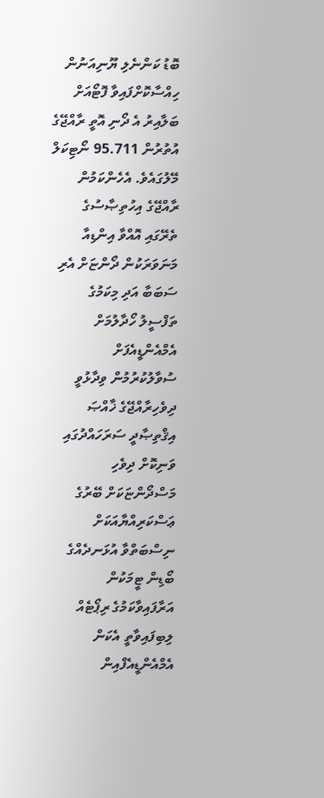ބޮޑު ކަންނެލި ޔޫނިއަނުން ހިއްސާކޮށްފައިވާ ފޮޓޯއަށް ބަލާއިރު އެ ދޯނި އޮތީ ރާއްޖޭގެ އުތުރުން 95.711 ނޯޓިކަލް މޭލުގައެވެ. އެހެންކަމުން ރާއްޖޭގެ އިހުތިޞާސުގެ ތެރޭގައި އޮއްވާ އިންޑިއާ މަނަވަރަކުން ދޯންޏަށް އެރި ސަބަބާ އަދި މިކަމުގެ ތަފްސީލު ހޯދާލުމަށް އެމްއެންޑީއެފަށް ސުވާލުކުރުމުން ވިދާޅުވީ ދިވެހިރާއްޖޭގެ ޚާއްޞަ އިޤްތިޞާދީ ސަރަހައްދުގައި ވަނިކޮށް ދިވެހި މަސްދޯންޏަކަށް ބޭރުގެ ޢަސްކަރިއްޔާއަކަށް ނިސްބަތްވާ އުޅަނދެއްގެ ބޯޑިން ޓީމަކުން އަރާފައިވާކަމުގެ ރިޕޯޓެއް ލިބިފައިވާތީ އެކަން އެމްއެންޑީއެފްއިން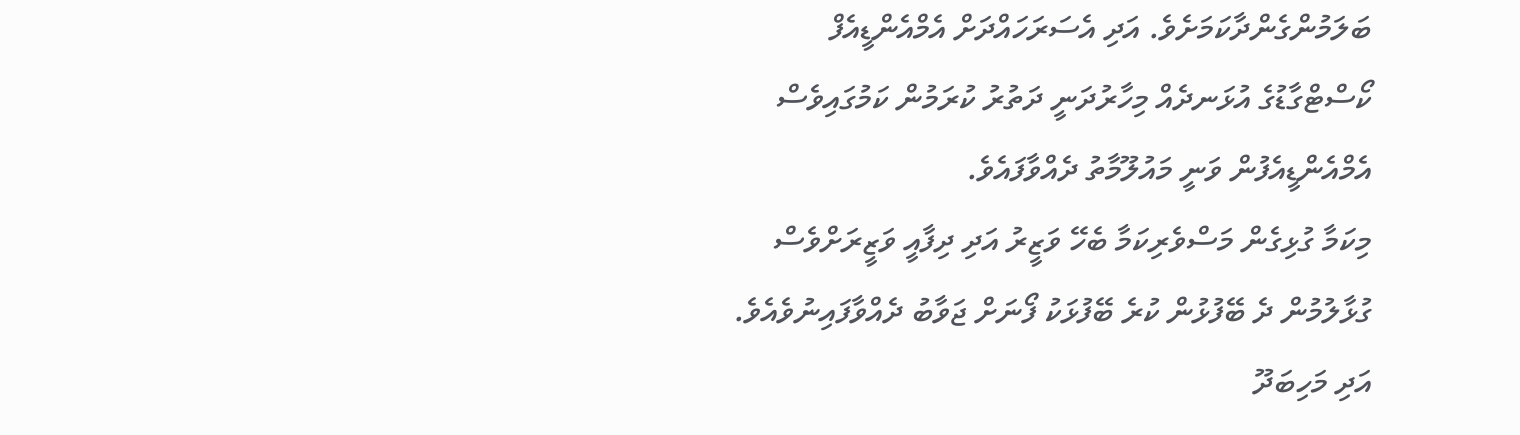ބަލަމުންގެންދާކަމަށެވެ. އަދި އެސަރަހައްދަށް އެމްއެންޑީއެފް ކޯސްޓްގާޑުގެ އުޅަނދެއް މިހާރުދަނީ ދަތުރު ކުރަމުން ކަމުގައިވެސް އެމްއެންޑީއެފުން ވަނީ މައުލޫމާތު ދެއްވާފައެވެ.
މިކަމާ ގުޅިގެން މަސްވެރިކަމާ ބެހޭ ވަޒީރު އަދި ދިފާއީ ވަޒީރަށްވެސް ގުޅާލުމުން ދެ ބޭފުޅުން ކުރެ ބޭފުޅަކު ފޯނަށް ޖަވާބު ދެއްވާފައިނުވެއެވެ. އަދި މަހިބަދޫ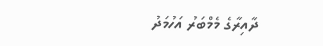ދާއިރާގެ މެމްބަރު އަހުމަދު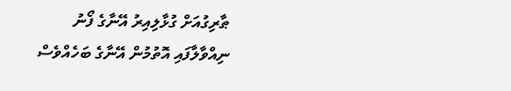ޠާރިގުއަށް ގުޅާލިއިރު އޭނާގެ ފޯނު ނިއްވާލާފައި އޮތުމުން އޭނާގެ ބަހެއްވެސް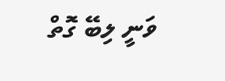ވަނީ ލިބޭ ގޮތް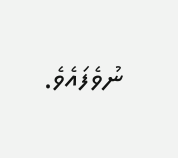ނުވެފައެވެ.